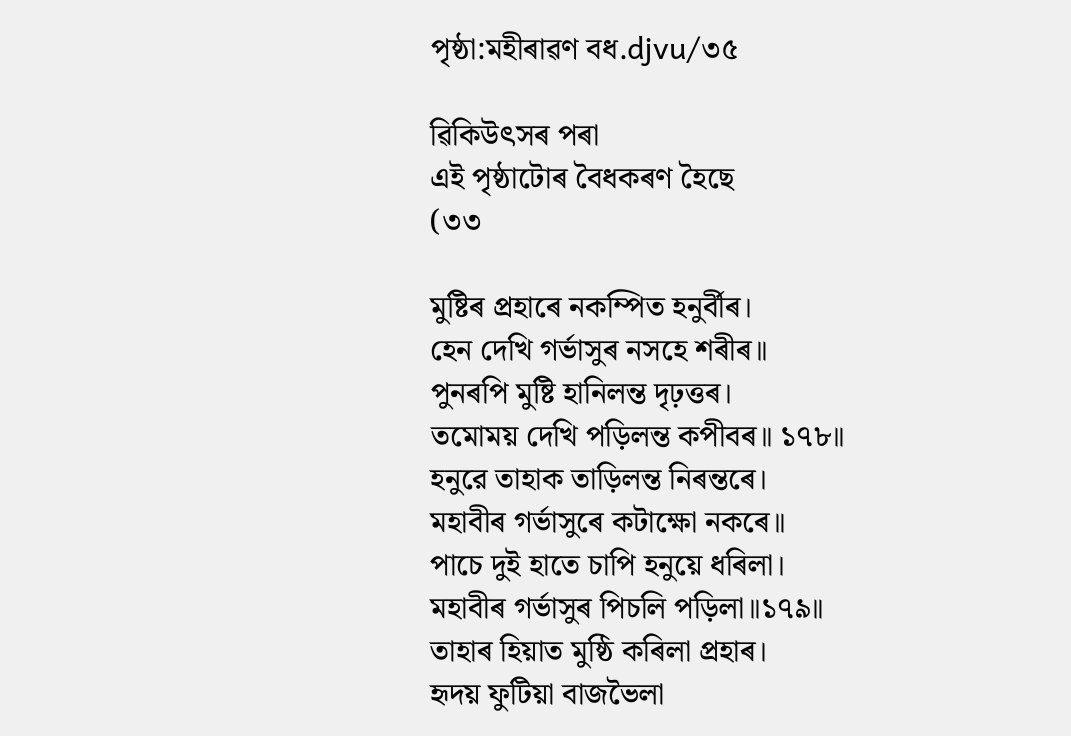পৃষ্ঠা:মহীৰাৱণ বধ.djvu/৩৫

ৱিকিউৎসৰ পৰা
এই পৃষ্ঠাটোৰ বৈধকৰণ হৈছে
(৩৩

মুষ্টিৰ প্ৰহাৰে নকম্পিত হনুৰ্বীৰ।
হেন দেখি গৰ্ভাসুৰ নসহে শৰীৰ॥
পুনৰপি মুষ্টি হানিলন্ত দৃঢ়ত্তৰ।
তমোময় দেখি পড়িলন্ত কপীবৰ॥ ১৭৮॥
হনুরে তাহাক তাড়িলন্ত নিৰন্তৰে।
মহাবীৰ গৰ্ভাসুৰে কটাক্ষো নকৰে॥
পাচে দুই হাতে চাপি হনুয়ে ধৰিলা।
মহাবীৰ গৰ্ভাসুৰ পিচলি পড়িলা॥১৭৯॥
তাহাৰ হিয়াত মুষ্ঠি কৰিলা প্ৰহাৰ।
হৃদয় ফুটিয়া বাজভৈলা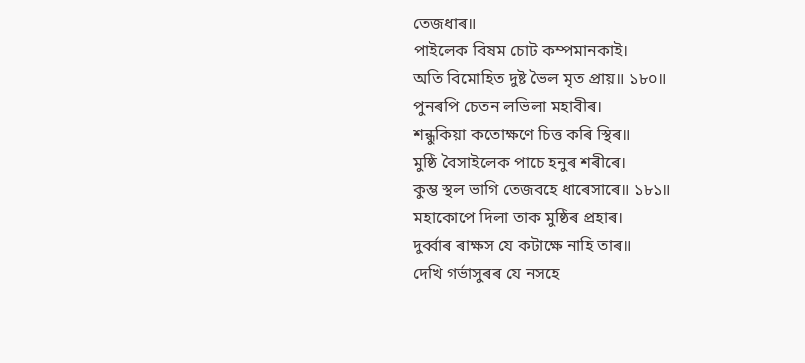তেজধাৰ॥
পাইলেক বিষম চোট কম্পমানকাই।
অতি বিমোহিত দুষ্ট ভৈল মৃত প্ৰায়॥ ১৮০॥
পুনৰপি চেতন লভিলা মহাবীৰ।
শন্ধুকিয়া কতোক্ষণে চিত্ত কৰি স্থিৰ॥
মুষ্ঠি বৈসাইলেক পাচে হনুৰ শৰীৰে।
কুম্ভ স্থল ভাগি তেজবহে ধাৰেসাৰে॥ ১৮১॥
মহাকোপে দিলা তাক মুষ্ঠিৰ প্ৰহাৰ।
দুৰ্ব্বাৰ ৰাক্ষস যে কটাক্ষে নাহি তাৰ॥
দেখি গৰ্ভাসুৰৰ যে নসহে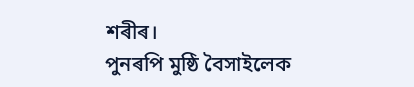শৰীৰ।
পুনৰপি মুষ্ঠি বৈসাইলেক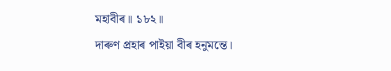মহাবীৰ॥ ১৮২॥
দাৰুণ প্ৰহাৰ পাইয়া বীৰ হনুমন্তে।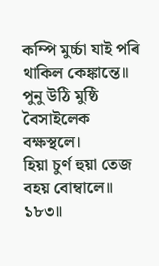কম্পি মুৰ্চ্চা যাই পৰি থাকিল কেঙ্কান্তে॥
পুনু উঠি মুষ্ঠি বৈসাইলেক বক্ষস্থলে।
হিয়া চুৰ্ণ হুয়া তেজ বহয় বোম্বালে॥ ১৮৩॥